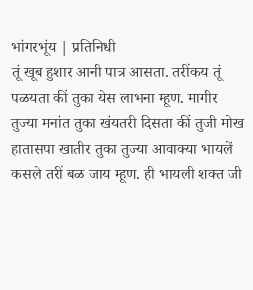भांगरभूंय | प्रतिनिधी
तूं खूब हुशार आनी पात्र आसता. तरींकय तूं पळयता कीं तुका येस लाभना म्हूण. मागीर तुज्या मनांत तुका खंयतरी दिसता कीं तुजी मोख हातासपा खातीर तुका तुज्या आवाक्या भायलें कसले तरीं बळ जाय म्हूण. ही भायली शक्त जी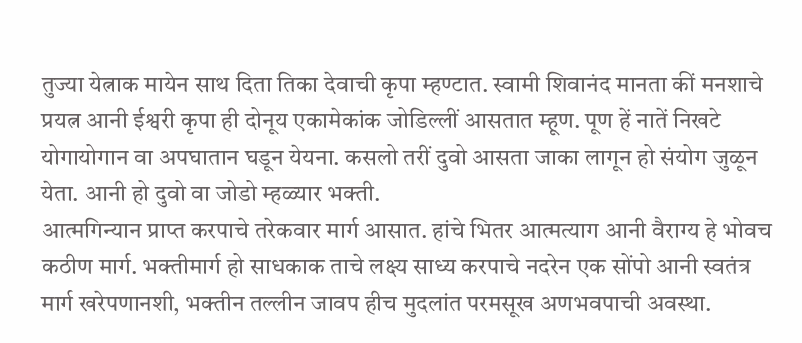तुज्या येत्नाक मायेन साथ दिता तिका देवाची कृपा म्हण्टात. स्वामी शिवानंद मानता कीं मनशाचे प्रयत्न आनी ईश्वरी कृपा ही दोनूय एकामेकांक जोडिल्लीं आसतात म्हूण. पूण हें नातें निखटे योगायोगान वा अपघातान घडून येयना. कसलो तरीं दुवो आसता जाका लागून हो संयोग जुळून येता. आनी हो दुवो वा जोडो म्हळ्यार भक्ती.
आत्मगिन्यान प्राप्त करपाचे तरेकवार मार्ग आसात. हांचे भितर आत्मत्याग आनी वैराग्य हे भोवच कठीण मार्ग. भक्तीमार्ग हो साधकाक ताचे लक्ष्य साध्य करपाचे नदरेन एक सोंपो आनी स्वतंत्र मार्ग खरेपणानशी, भक्तीन तल्लीन जावप हीच मुदलांत परमसूख अणभवपाची अवस्था.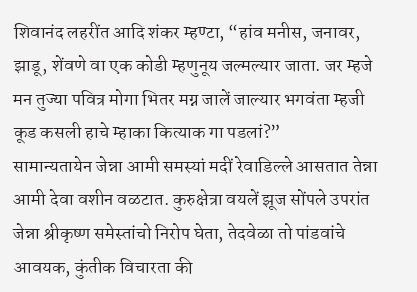शिवानंद लहरींत आदि शंकर म्हण्टा, “हांव मनीस, जनावर, झाडू, शेंवणे वा एक कोडी म्हणुनूय जल्मल्यार जाता. जर म्हजे मन तुज्या पवित्र मोगा भितर मग्न जालें जाल्यार भगवंता म्हजी कूड कसली हाचे म्हाका कित्याक गा पडलां?”
सामान्यतायेन जेन्ना आमी समस्यां मदीं रेवाडिल्ले आसतात तेन्ना आमी देवा वशीन वळटात. कुरुक्षेत्रा वयलें झूज सोंपले उपरांत जेन्ना श्रीकृष्ण समेस्तांचो निरोप घेता, तेदवेळा तो पांडवांचे आवयक, कुंतीक विचारता की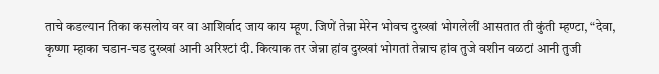ताचे कडल्यान तिका कसलोय वर वा आशिर्वाद जाय काय म्हूण. जिणें तेन्ना मेरेन भोवच दुख्खां भोगलेलीं आसतात ती कुंती म्हण्टा, “देवा, कृष्णा म्हाका चडान-चड दुख्खां आनी अरिश्टां दी. कित्याक तर जेन्ना हांव दुख्खां भोगतां तेन्नाच हांव तुजे वशीन वळटां आनी तुजी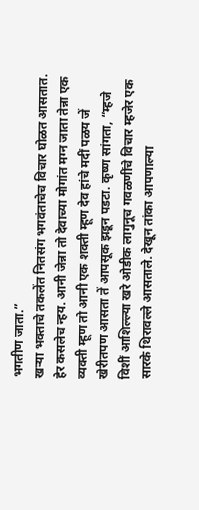भगतीण जाता.”
खऱ्या भक्ताचे तकलेंत नितसंग भगवंताचेच विचार घोळत आसतात. हेर कसलेच न्हय. आनी जेन्ना तो देवाच्या मोगांत मग्न जाता तेन्ना एक व्यक्ती म्हूण तो आनी एक शक्ती म्हूण देव हांचे मदीं पळय जें खेरीतपण आसता तें आपसूक झडून पडटा. कृष्ण सांगता, “म्हजे विशीं आशिल्ल्या खरे ओडीक लागुनूच गवळणींचे विचार म्हजेर एक सारके थिरावल्ले आसताले. देखून तांका आपणाल्या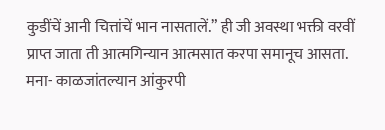कुडींचें आनी चित्तांचें भान नासतालें.” ही जी अवस्था भक्ती वरवीं प्राप्त जाता ती आत्मगिन्यान आत्मसात करपा समानूच आसता.
मना- काळजांतल्यान आंकुरपी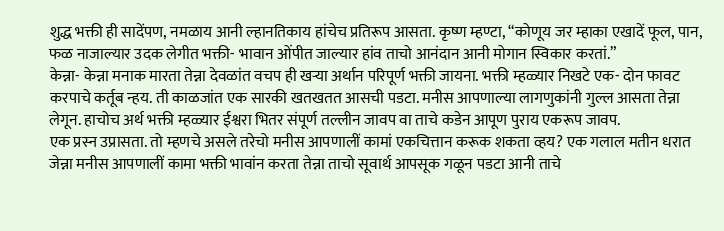शुद्ध भक्ती ही सादेंपण, नमळाय आनी ल्हानतिकाय हांचेच प्रतिरूप आसता. कृष्ण म्हण्टा, “कोणूय जर म्हाका एखादें फूल, पान, फळ नाजाल्यार उदक लेगीत भक्ती- भावान ओंपीत जाल्यार हांव ताचो आनंदान आनी मोगान स्विकार करतां.”
केन्ना- केन्ना मनाक मारता तेन्ना देवळांत वचप ही खऱ्या अर्थान परिपूर्ण भक्ती जायना. भक्ती म्हळ्यार निखटे एक- दोन फावट करपाचे कर्तूब न्हय. ती काळजांत एक सारकी खतखतत आसची पडटा. मनीस आपणाल्या लागणुकांनी गुल्ल आसता तेन्ना लेगून. हाचोच अर्थ भक्ती म्हळ्यार ईश्वरा भितर संपूर्ण तल्लीन जावप वा ताचे कडेन आपूण पुराय एकरूप जावप.
एक प्रस्न उप्रासता. तो म्हणचे असले तरेचो मनीस आपणालीं कामां एकचित्तान करूक शकता व्हय? एक गलाल मतीन धरात जेन्ना मनीस आपणालीं कामा भक्ती भावांन करता तेन्ना ताचो सूवार्थ आपसूक गळून पडटा आनी ताचे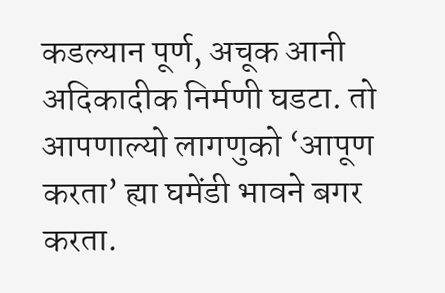कडल्यान पूर्ण, अचूक आनी अदिकादीक निर्मणी घडटा. तो आपणाल्यो लागणुको ‘आपूण करता’ ह्या घमेंडी भावने बगर करता.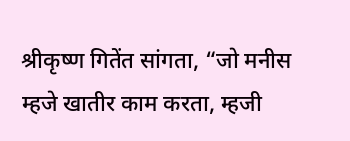श्रीकृष्ण गितेंत सांगता, “जो मनीस म्हजे खातीर काम करता, म्हजी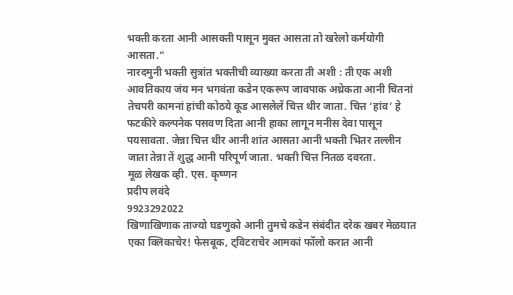भक्ती करता आनी आसक्ती पासून मुक्त आसता तो खरेलो कर्मयोगी आसता.”
नारदमुनी भक्ती सुत्रांत भक्तीची व्याख्या करता ती अशी : ती एक अशी आवतिकाय जंय मन भगवंता कडेन एकरूप जावपाक अथ्रेकता आनी चितनां तेचपरी कामनां हांची कोठये कूड आसलेलें चित्त थीर जाता. चित्त ‘हांव’ हे फटकीरे कल्पनेक पसवण दिता आनी हाका लागून मनीस देवा पासून पयसावता. जेन्ना चित्त थीर आनी शांत आसता आनी भक्ती भितर तल्लीन जाता तेन्ना तें शुद्ध आनी परिपूर्ण जाता. भक्ती चित्त नितळ दवरता.
मूळ लेखक व्ही. एस. कृष्णन
प्रदीप लवंदे
9923292022
खिणाखिणाक ताज्यो घडणुको आनी तुमचे कडेन संबंदीत दरेक खबर मेळयात एका क्लिकाचेर! फेसबूक, ट्विटराचेर आमकां फॉलो करात आनी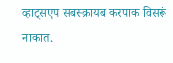व्हाट्सएप सबस्क्रायब करपाक विसरूं नाकात.